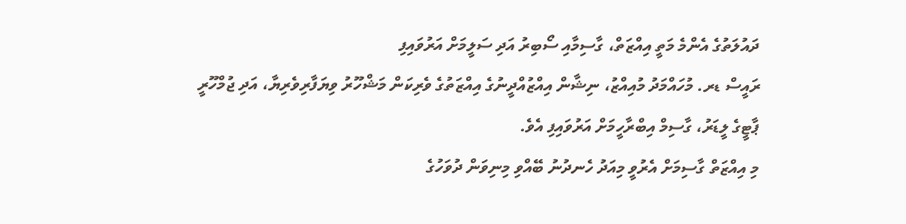ދައުލަތުގެ އެންމެ މަތީ އިއްޒަތް، ގާސިމާއި ސޯބިރު އަދި ސަލީމަށް އަރުވައިފި
ރައީސް ޑރ. މުހައްމަދު މުއިއްޒު، ނިޝާން އިއްޒުއްދީނުގެ އިއްޒަތުގެ ވެރިކަން މަޝްހޫރު ވިޔަފާރިވެރިޔާ، އަދި ޖުމްހޫރީ ޕާޓީގެ ލީޑަރު، ގާސިމް އިބްރާހީމަށް އަރުވައިފި އެވެ.
މި އިއްޒަތް ގާސިމަށް އެރުވީ މިއަދު ހެނދުނު ބޭއްވި މިނިވަން ދުވަހުގެ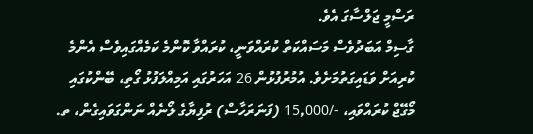ރަސްމީ ޖަލްސާގަ އެވެ.
ގާސިމް އަބަދުވެސް މަސައްކަތް ކުރައްވަނީ، ކުރައްވާ ކޮންމެ ކަމެއްގައިވެސް އެންމެ ކުރިއަށް ވަޑައިގަތުމަށެވެ. އުމުރުފުޅުން 26 އަހަރުގައި އަމިއްލަފުޅު ގޯތި، ބޭންކުގައި މޯގޭޖް ކުރައްވައި، -/15,000 (ފަނަރަހާސް) ރުފިޔާގެ ލޯނެއް ނަންގަވައިގެން، ތ.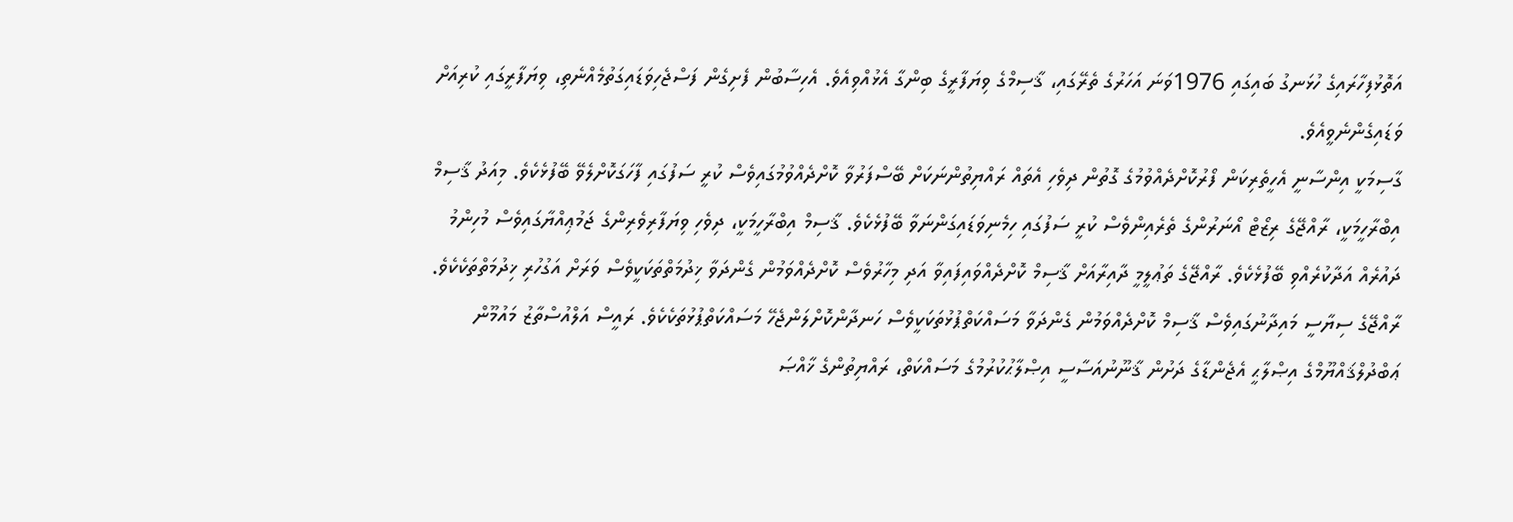އަތޮޅުފިހާރައިގެ ހުޅަނގު ބައިގައި 1976ވަނަ އަހަރުގެ ތެރޭގައި، ޤާސިމްގެ ވިޔަފާރީގެ ބިންގާ އެޅުއްވިއެވެ. އެހިސާބުން ފެށިގެން ފަސްޖެހިވަޑައިގަތުމެއްނެތި، ވިޔަފާރީގައި ކުރިއަށް ވަޑައިގެންނެވީއެވެ.
ގާސިމަކީ އިންސާނީ އެހީތެރިކަން ފޯރުކޮށްދެއްވުމުގެ ގޮތުން ދިވެހި އެތައް ރައްޔިތުންނަކަށް ބޭސްފަރުވާ ކޮށްދެއްވުމުގައިވެސް ކުރީ ސަފުގައި ފާހަގަކޮށްލެވޭ ބޭފުޅެކެވެ. މިއަދު ޤާސިމް އިބްރާހީމަކީ، ރާއްޖޭގެ ރިޒޯޓް އޯނަރުންގެ ތެރެއިންވެސް ކުރީ ސަފުގައި ހިމެނިވަޑައިގަންނަވާ ބޭފުޅެކެވެ. ޤާސިމް އިބްރާހީމަކީ، ދިވެހި ވިޔަފާރިވެރިންގެ ޖަމުޢިއްޔާގައިވެސް މުހިންމު ދައުރެއް އަދާކުރެއްވި ބޭފުޅެކެވެ. ރާއްޖޭގެ ތަޢުލީމީ ދާއިރާއަށް ޤާސިމް ކޮށްދެއްވައިފައިވާ އަދި މިހާރުވެސް ކޮށްދެއްވަމުން ގެންދަވާ ޚިދުމަތްތަކަކީވެސް ވަރަށް އަގުހުރި ޚިދުމަތްތަކެކެވެ.
ރާއްޖޭގެ ސިޔާސީ މައިދާނުގައިވެސް ޤާސިމް ކޮށްދެއްވަމުން ގެންދަވާ މަސައްކަތްޕުޅުތަކަކީވެސް ހަނދާންކޮށްލަންޖެހޭ މަސައްކަތްޕުޅުތަކެކެވެ. ރައީސް އަލްއުސްތާޒު މައުމޫން ޢަބްދުލްޤައްޔޫމްގެ އިޞްލާޙީ އެޖެންޑާގެ ދަށުން ޤާނޫނުއަސާސީ އިޞްލާޙުކުރުމުގެ މަސައްކަތް، ރައްޔިތުންގެ ޚާއްޞަ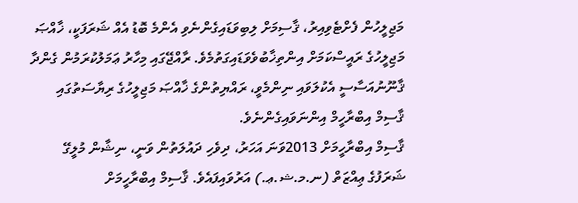މަޖިލީހުން ފެށްޓެވިއިރު، ޤާސިމަށް ލިބިވަޑައިގެންނެވި އެންމެ ބޮޑު އެއް ޝަރަފަކީ، ޚާއްޞަ މަޖިލީހުގެ ރައީސްކަމަށް އިންތިޚާބުވެވަޑައިގަތުމެވެ. ރާއްޖޭގައި މިހާރު ޢަމަލުކުރަމުން ގެންދާ ޤާނޫނުއަސާސީ އެކުލަވައި ނިންމެވީ، ރައްޔިތުންގެ ޚާއްޞަ މަޖިލީހުގެ ރިޔާސަތުގައި ޤާސިމް އިބްރާހީމް އިންނަވައިގެންނެވެ.
ޤާސިމް އިބްރާހީމަށް 2013ވަނަ އަހަރު، ދިވެހި ދައުލަތުން ވަނީ، ނިޝާން މުލީގޭ ޝަރަފުގެ ޢިއްޒަތް (ނ.މ.ޝ.ޢ.) އަރުވައިފައެވެ. ޤާސިމް އިބްރާހީމަށް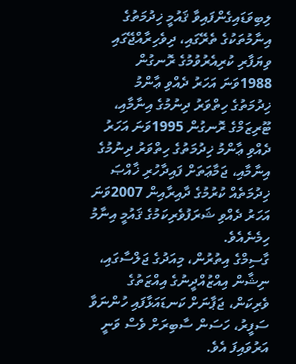ލިބިވަޑައިގެންފައިވާ ޤައުމީ ޚިދުމަތުގެ އިނާމުތަކުގެ ތެރޭގައި، ދިވެހިރާއްޖޭގައި ވިޔަފާރި ކުރިއެރުވުމުގެ ރޮނގުން 1988ވަނަ އަހަރު ދެއްވި ޢާންމު ޚިދުމަތުގެ ހިތްވަރު ދިނުމުގެ އިނާމާއި، ޓޫރިޒަމްގެ ރޮނގުން 1995ވަނަ އަހަރު ދެއްވި ޢާންމު ޚިދުމަތުގެ ހިތްވަރު ދިނުމުގެ އިނާމާއި، ޖަމާޢަތަށް ފައިދާހުރި ޚާއްޞަ ޚިދުމަތެއް ކުރުމުގެ ދާއިރާއިން 2007ވަނަ އަހަރު ދެއްވި ޝަރަފުވެރިކަމުގެ ޤައުމީ އިނާމު ހިމެނެއެވެ.
ގާސިމްގެ އިތުރުން، މިއަދުގެ ޖަލްސާގައި، ނިޝާން އިއްޒުއްދީނުގެ އިއްޒަތުގެ ވެރިކަން، ޖަޕާނަށް ކަނޑައަޅާފައި ހުންނަވާ ސަފީރު، ހަސަން ސާބިރަށް ވެސް ވަނީ އަރުވައިފަ އެވެ.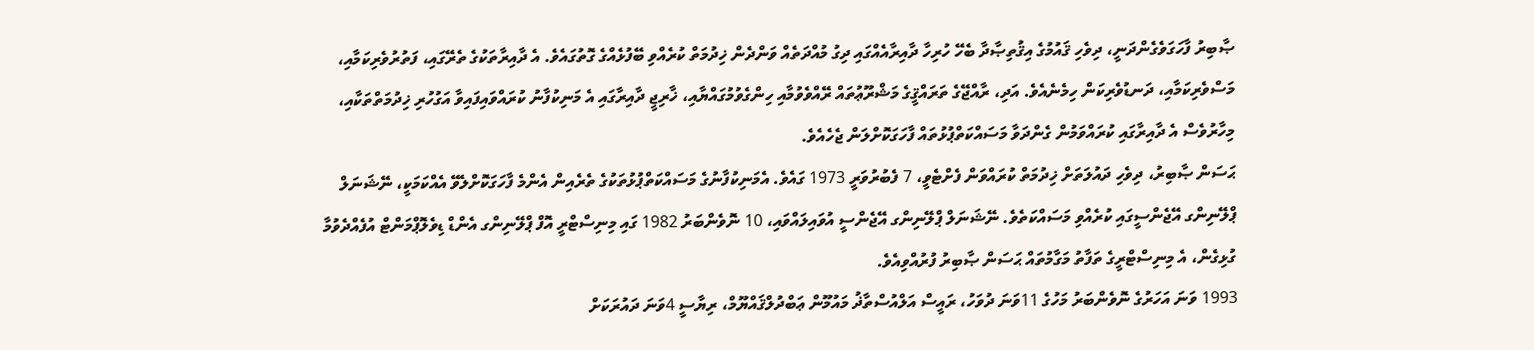ޞާބިރު ފާހަގަވެގެންދަނީ، ދިވެހި ޤައުމުގެ އިޤުތިޞާދާ ބެހޭ ހުރިހާ ދާއިރާއެއްގައި ދިގު މުއްދަތެއް ވަންދެން ޚިދުމަތް ކުރެއްވި ބޭފުޅެއްގެ ގޮތުގައެވެ. އެ ދާއިރާތަކުގެ ތެރޭގައި، ފަތުރުވެރިކަމާއި، މަސްވެރިކަމާއި، ދަނޑުވެރިކަން ހިމެނެއެވެ. އަދި، ރާއްޖޭގެ ތަރައްޤީގެ މަޝްރޫޢުތައް ރޭއްވެވުމާއި ހިންގެވުމުގައްޔާއި، ޚާރިޖީ ދާއިރާގައި އެ މަނިކުފާނު ކުރައްވައިފައިވާ އަގުހުރި ޚިދުމަތްތަކާއި، މިހާރުވެސް އެ ދާއިރާގައި ކުރައްވަމުން ގެންދަވާ މަސައްކަތްޕުޅުތައް ފާހަގަކޮށްލަން ޖެހެއެވެ.
ޙަސަން ޞާބިރު، ދިވެހި ދައުލަތަށް ޚިދުމަތް ކުރައްވަން ފެށްޓެވީ، 7 ފެބުރުވަރީ 1973 ގައެވެ. އެމަނިކުފާނުގެ މަސައްކަތްޕުޅުތަކުގެ ތެރެއިން އެންމެ ފާހަގަކޮށްލެވޭ އެއްކަމަކީ، ނޭޝަނަލް ޕްލޭނިންގ އޭޖެންސީގައި ކުރެއްވި މަސައްކަތެވެ. ނޭޝަނަލް ޕްލޭނިންގ އޭޖެންސީ އުވައިލައްވައި، 10 ނޮވެންބަރު 1982 ގައި މިނިސްޓްރީ އޮފް ޕްލޭނިންގ އެންޑް ޑިވެލޮޕްމަންޓް އުފެއްދެވުމާ ގުޅިގެން، އެ މިނިސްޓްރީގެ ތަފާތު މަގާމުތައް ޙަސަން ޞާބިރު ފުރުއްވިއެވެ.
1993 ވަނަ އަހަރުގެ ނޮވެންބަރު މަހުގެ 11ވަނަ ދުވަހު، ރައީސް އަލްއުސްތާޛު މައުމޫން ޢަބްދުލްޤައްޔޫމް، ރިޔާސީ 4ވަނަ ދައުރަކަށް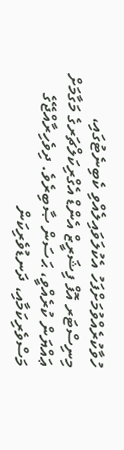ހުވާކުރެއްވުމަށްފަހު އެކުލަވައިލެއްވި ކެބިނެޓުގައި، މިނިސްޓަރ އޮފް ފިޝަރީޒް އެންޑް އެގްރިކަލްޗަރގެ މަގާމަށް ޢައްޔަން ކުރެއްވީ، ޙަސަން ޞާބިރެވެ. ދިވެހިރާއްޖޭގެ މަސްވެރިކަމާއި، ދަނޑުވެރިކަން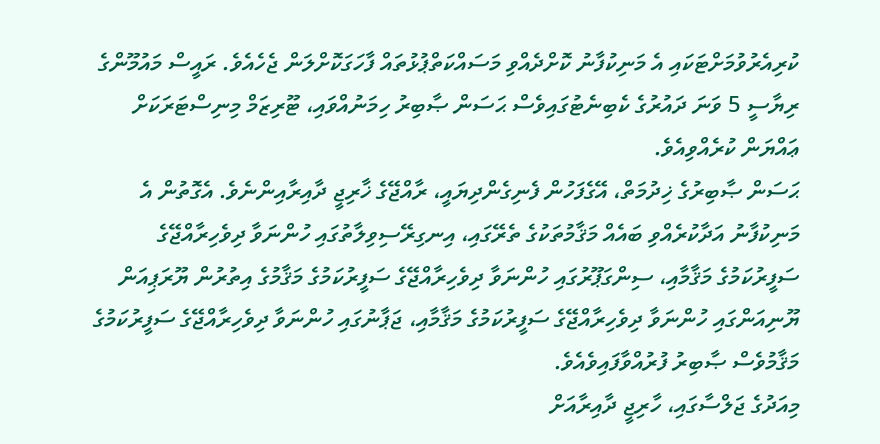ކުރިއެރުވުމަށްޓަކައި އެ މަނިކުފާނު ކޮށްދެއްވި މަސައްކަތްޕުޅުތައް ފާހަގަކޮށްލަން ޖެހެއެވެ. ރައީސް މައުމޫންގެ ރިޔާސީ 5 ވަނަ ދައުރުގެ ކެބިނެޓުގައިވެސް ޙަސަން ޞާބިރު ހިމަނުއްވައި، ޓޫރިޒަމް މިނިސްޓަރަކަށް ޢައްޔަން ކުރެއްވިއެވެ.
ޙަސަން ޞާބިރުގެ ޚިދުމަތް، އޭގެފަހުން ފެނިގެންދިޔައީ، ރާއްޖޭގެ ޚާރިޖީ ދާއިރާއިންނެވެ. އެގޮތުން އެ މަނިކުފާނު އަދާކުރެއްވި ބައެއް މަޤާމުތަކުގެ ތެރޭގައި، އިނގިރޭސިވިލާތުގައި ހުންނަވާ ދިވެހިރާއްޖޭގެ ސަފީރުކަމުގެ މަޤާމާއި، ސިންގަޕޫރުގައި ހުންނަވާ ދިވެހިރާއްޖޭގެ ސަފީރުކަމުގެ މަޤާމުގެ އިތުރުން ޔޫރަޕިއަން ޔޫނިއަންގައި ހުންނަވާ ދިވެހިރާއްޖޭގެ ސަފީރުކަމުގެ މަޤާމާއި، ޖަޕާނުގައި ހުންނަވާ ދިވެހިރާއްޖޭގެ ސަފީރުކަމުގެ މަޤާމުވެސް ޞާބިރު ފުރުއްވާފައިވެއެވެ.
މިއަދުގެ ޖަލްސާގައި، ހާރިޖީ ދާއިރާއަށް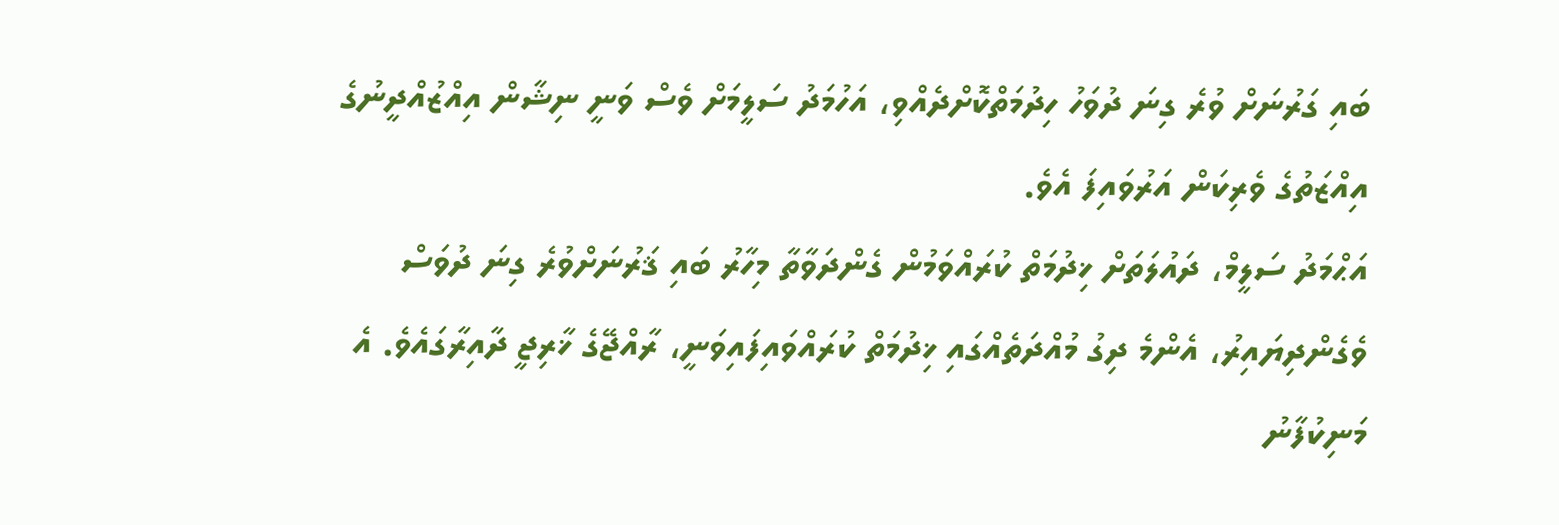ބައި ގަރުނަށް ވުރެ ގިނަ ދުވަހު ހިދުމަތްކޮށްދެއްވި، އަހުމަދު ސަލީމަށް ވެސް ވަނީ ނިޝާން އިއްޒުއްދީނުގެ އިއްޒަތުގެ ވެރިކަން އަރުވައިފަ އެވެ.
އަޙްމަދު ސަލީމް، ދައުލަތަށް ޚިދުމަތް ކުރައްވަމުން ގެންދަވާތާ މިހާރު ބައި ޤަރުނަށްވުރެ ގިނަ ދުވަސް ވެގެންދިޔައިރު، އެންމެ ދިގު މުއްދަތެއްގައި ޚިދުމަތް ކުރައްވައިފައިވަނީ، ރާއްޖޭގެ ޚާރިޖީ ދާއިރާގައެވެ. އެ މަނިކުފާނު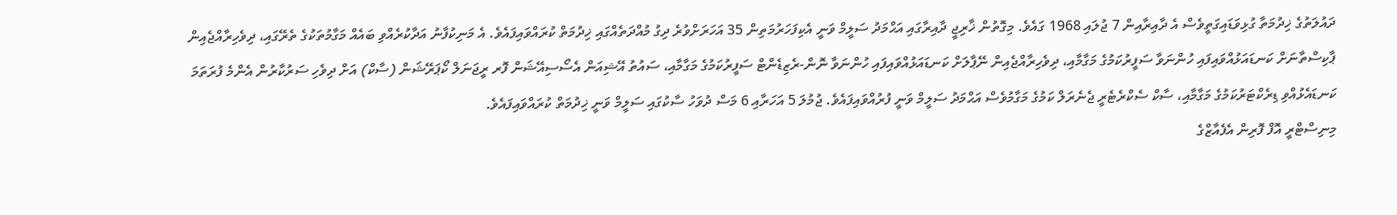ދައުލަތުގެ ޚިދުމަތާ ގުޅިވަޑައިގަތީވެސް އެ ދާއިރާއިން 7 ޖުލައި 1968 ގައެވެ. މިގޮތުން ޚާރިޖީ ދާއިރާގައި އަޙްމަދު ސަލީމް ވަނީ އެކިފަހަރުމަތިން 35 އަހަރަށްވުރެ ދިގު މުއްދަތެއްގައި ޚިދުމަތް ކުރައްވައިފައެވެ. އެ މަނިކުފާނު އަދާކުރެއްވި ބައެއް މަގާމުތަކުގެ ތެރޭގައި، ދިވެހިރާއްޖެއިން ޕާކިސްތާނަށް ކަނޑައަޅުއްވައިފައި ހުންނަވާ ސަފީރުކަމުގެ މަގާމާއި، ދިވެހިރާއްޖެއިން ނޭޕާލަށް ކަނޑައަޅުއްވައިފައި ހުންނަވާ ނޮން-ރެޒިޑެންޓް ސަފީރުކަމުގެ މަގާމާއި، ސައުތު އޭޝިއަން އެސޯސިއޭޝަން ފޮރ ރީޖަނަލް ކޯޕަރޭޝަން (ސާކް) އަށް ދިވެހި ސަރުކާރުން އެންމެ ފުރަތަމަ ކަނޑައެޅުއްވި ޑިރެކްޓަރުކަމުގެ މަގާމާއި، ސާކް ސެކްރެޓެރީ ޖެނެރަލް ކަމުގެ މަގާމުވެސް އަޙްމަދު ސަލީމް ވަނީ ފުރުއްވައިފައެވެ. ޖުމުލަ 5 އަހަރާއި 6 މަސް ދުވަހު ސާކުގައި ސަލީމް ވަނީ ޚިދުމަތް ކުރައްވައިފައެވެ.
މިނިސްޓްރީ އޮފް ފޮރިން އެފެއާޒްގެ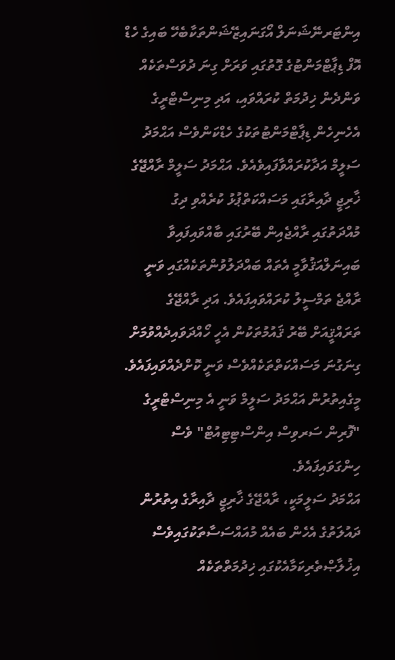އިންޓަރނޭޝަނަލް އޯގަނައިޒޭޝަންތަކާބެހޭ ބައިގެ ހެޑް އޮފް ޑިޕާޓްމަންޓުގެ ގޮތުގައި ވަރަށް ގިނަ ދުވަސްތަކެއް ވަންދެން ޚިދުމަތް ކުރައްވައި، އަދި މިނިސްޓްރީގެ އެހެނިހެން ޑިޕާޓްމަންޓުތަކުގެ ހެޑްކަންވެސް އަޙްމަދު ސަލީމް އަދާކުރައްވާފައިވެއެވެ. އަޙްމަދު ސަލީމް ރާއްޖޭގެ ޚާރިޖީ ދާއިރާގައި މަސައްކަތްޕުޅު ކުރެއްވި ދިގު މުއްދަތުގައި ރާއްޖެއިން ބޭރުގައި ބާއްވައިފައިވާ ބައިނަލްއަޤުވާމީ އެތައް ބައްދަލުވުންތަކެއްގައި ވަނީ ރާއްޖެ ތަމްސީލު ކުރައްވައިފައެވެ. އަދި ރާއްޖޭގެ ތަރައްޤީއަށް ބޭރު ޤައުމުތަކުން އެހީ ހޯއްދަވައިދެއްވުމަށް ގިނަގުނަ މަސައްކަތްތަކެއްވެސް ވަނީ ކޮށްދެއްވައިފައެވެ. މީގެއިތުރުން އަޙްމަދު ސަލީމް ވަނީ އެ މިނިސްޓްރީގެ "ފޮރިން ސަރވިސް އިންސްޓިޓިއުޓް" ވެސް ހިންގަވައިފައެވެ.
އަޙްމަދު ސަލީމަކީ، ރާއްޖޭގެ ޚާރިޖީ ދާއިރާގެ އިތުރުން ދައުލަތުގެ އެހެން ބައެއް މުއައްސަސާތަކުގައިވެސް އިޚުލާޞްތެރިކަމާއެކުގައި ޚިދުމަތްތަކެއް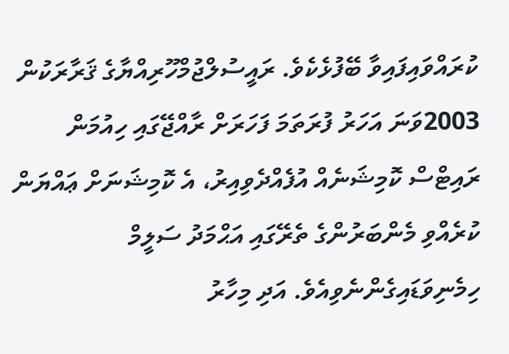ކުރައްވައިފައިވާ ބޭފުޅެކެވެ. ރައީސުލްޖުމްހޫރިއްޔާގެ ޤަރާރަކުން 2003ވަނަ އަހަރު ފުރަތަމަ ފަހަރަށް ރާއްޖޭގައި ހިއުމަން ރައިޓްސް ކޮމިޝަނެއް އުފެއްދެވިއިރު، އެ ކޮމިޝަނަށް ޢައްޔަން ކުރެއްވި މެންބަރުންގެ ތެރޭގައި އަޙްމަދު ސަލީމް ހިމެނިވަޑައިގެންނެވިއެވެ. އަދި މިހާރު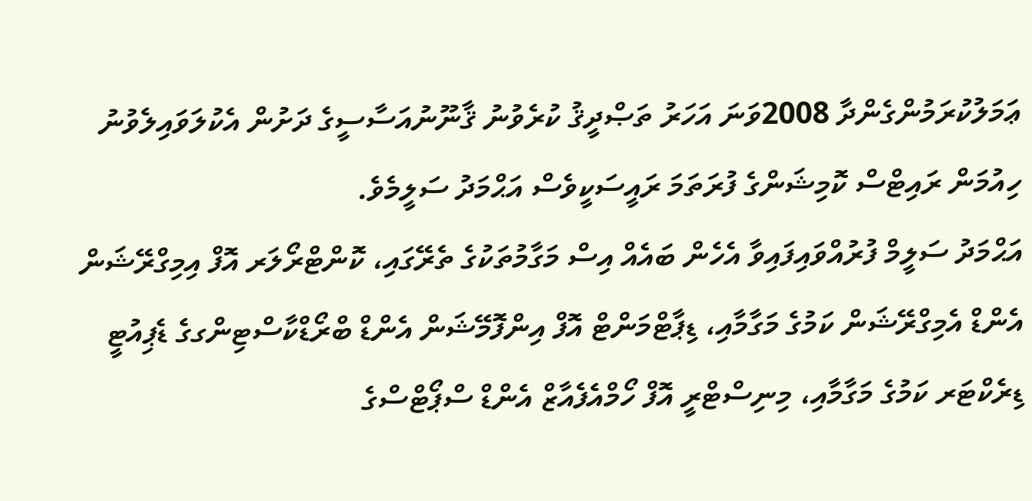ޢަމަލުކުރަމުންގެންދާ 2008ވަނަ އަހަރު ތަޞްދީޤު ކުރެވުނު ޤާނޫނުއަސާސީގެ ދަށުން އެކުލަވައިލެވުނު ހިއުމަން ރައިޓްސް ކޮމިޝަންގެ ފުރަތަމަ ރައީސަކީވެސް އަޙްމަދު ސަލީމެވެ.
އަޙްމަދު ސަލީމް ފުރުއްވައިފައިވާ އެހެން ބައެއް އިސް މަގާމުތަކުގެ ތެރޭގައި، ކޮންޓްރޯލަރ އޮފް އިމިގްރޭޝަން އެންޑް އެމިގްރޭޝަން ކަމުގެ މަގާމާއި، ޑިޕާޓްމަންޓް އޮފް އިންފޮމޭޝަން އެންޑް ބްރޯޑްކާސްޓިންގގެ ޑެޕިއުޓީ ޑިރެކްޓަރ ކަމުގެ މަގާމާއި، މިނިސްޓްރީ އޮފް ހޯމްއެފެއާޒް އެންޑް ސްޕޯޓްސްގެ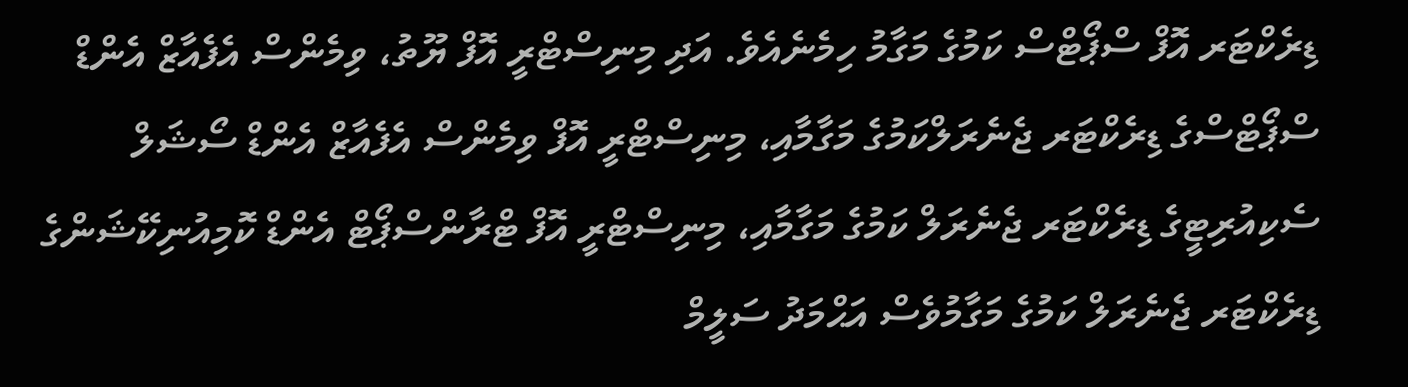ޑިރެކްޓަރ އޮފް ސްޕޯޓްސް ކަމުގެ މަގާމު ހިމެނެއެވެ. އަދި މިނިސްޓްރީ އޮފް ޔޫތު، ވިމެންސް އެފެއާޒް އެންޑް ސްޕޯޓްސްގެ ޑިރެކްޓަރ ޖެނެރަލްކަމުގެ މަގާމާއި، މިނިސްޓްރީ އޮފް ވިމެންސް އެފެއާޒް އެންޑް ސޯޝަލް ސެކިއުރިޓީގެ ޑިރެކްޓަރ ޖެނެރަލް ކަމުގެ މަގާމާއި، މިނިސްޓްރީ އޮފް ޓްރާންސްޕޯޓް އެންޑް ކޮމިއުނިކޭޝަންގެ ޑިރެކްޓަރ ޖެނެރަލް ކަމުގެ މަގާމުވެސް އަޙްމަދު ސަލީމް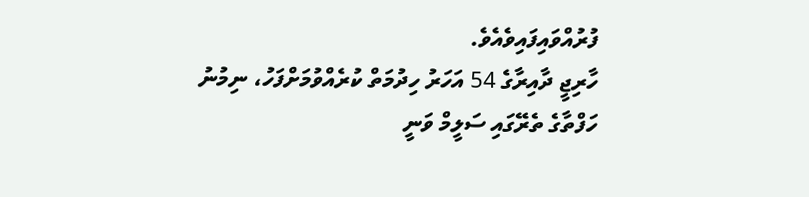ފުރުއްވައިފައިވެއެވެ.
ހާރިޖީ ދާއިރާގެ 54 އަހަރު ހިދުމަތް ކުރެއްވުމަށްފަހު، ނިމުނު ހަފްތާގެ ތެރޭގައި ސަލީމް ވަނީ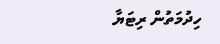ހިދުމަތުން ރިޓަޔާ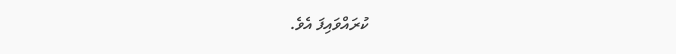ކުރައްވައިފަ އެވެ.